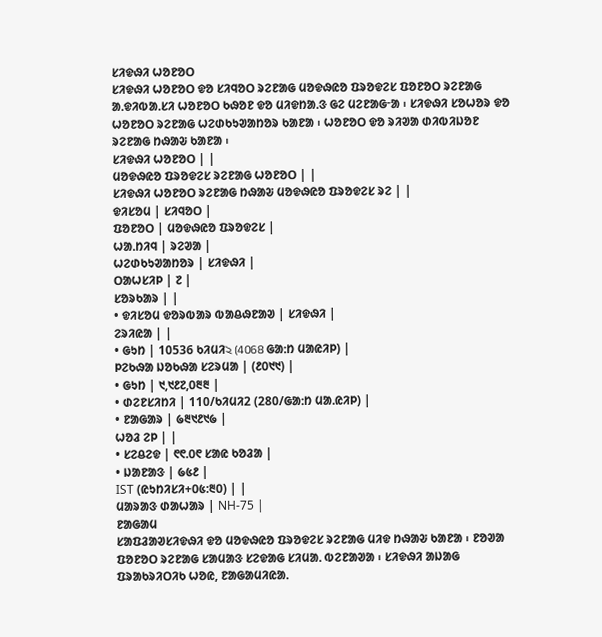ᱥᱤᱫᱷᱤ ᱦᱚᱱᱚᱛ
ᱥᱤᱫᱷᱤ ᱦᱚᱱᱚᱛ ᱫᱚ ᱥᱤᱧᱚᱛ ᱨᱮᱱᱟᱜ ᱢᱚᱫᱷᱭᱚ ᱯᱨᱚᱫᱮᱥ ᱯᱚᱱᱚᱛ ᱨᱮᱱᱟᱜ ᱟᱹᱫᱤᱵᱟᱹᱥᱤ ᱦᱚᱱᱚᱛ ᱠᱷᱚᱱ ᱫᱚ ᱢᱤᱫᱴᱟᱹᱝ ᱜᱮ ᱢᱮᱱᱟᱜᱼᱟ ᱾ ᱥᱤᱫᱷᱤ ᱥᱚᱦᱚᱨ ᱫᱚ ᱦᱚᱱᱚᱛ ᱨᱮᱱᱟᱜ ᱦᱮᱰᱠᱩᱣᱟᱴᱚᱨ ᱠᱟᱱᱟ ᱾ ᱦᱚᱱᱚᱛ ᱫᱚ ᱨᱤᱣᱟ ᱰᱤᱵᱤᱡᱚᱱ ᱨᱮᱱᱟᱜ ᱴᱷᱟᱶ ᱠᱟᱱᱟ ᱾
ᱥᱤᱫᱷᱤ ᱦᱚᱱᱚᱛ | |
ᱢᱚᱫᱷᱭᱚ ᱯᱨᱚᱫᱮᱥ ᱨᱮᱱᱟᱜ ᱦᱚᱱᱚᱛ | |
ᱥᱤᱫᱷᱤ ᱦᱚᱱᱚᱛ ᱨᱮᱱᱟᱜ ᱴᱷᱟᱶ ᱢᱚᱫᱷᱭᱚ ᱯᱨᱚᱫᱮᱥ ᱨᱮ | |
ᱫᱤᱥᱚᱢ | ᱥᱤᱧᱚᱛ |
ᱯᱚᱱᱚᱛ | ᱢᱚᱫᱷᱭᱚ ᱯᱨᱚᱫᱮᱥ |
ᱦᱟᱹᱴᱤᱧ | ᱨᱮᱣᱟ |
ᱦᱮᱰᱠᱩᱣᱟᱴᱚᱨ | ᱥᱤᱫᱷᱤ |
ᱛᱟᱦᱥᱤᱞ | ᱗ |
ᱥᱚᱨᱠᱟᱨ | |
• ᱫᱤᱥᱚᱢ ᱫᱚᱨᱵᱟᱨ ᱵᱟᱪᱷᱱᱟᱣ | ᱥᱤᱫᱷᱤ |
ᱮᱨᱤᱭᱟ | |
• ᱜᱩᱴ | 10536 ᱠᱤᱢᱤ২ (4068 ᱜᱟᱺᱴ ᱢᱟᱭᱤᱞ) |
ᱞᱮᱠᱷᱟ ᱡᱚᱠᱷᱟ ᱥᱮᱨᱢᱟ | (᱒᱐᱑᱑) |
• ᱜᱩᱴ | ᱑,᱑᱒᱗,᱐᱓᱓ |
• ᱰᱮᱱᱥᱤᱴᱤ | 110/ᱠᱤᱢᱤ2 (280/ᱜᱟᱺᱴ ᱢᱟᱹᱭᱤᱞ) |
• ᱱᱟᱜᱟᱨ | ᱙᱓᱑᱒᱑᱙ |
ᱦᱚᱲ ᱮᱞ | |
• ᱥᱮᱪᱮᱫ | ᱖᱖.᱐᱖ ᱥᱟᱭ ᱠᱚᱲᱟ |
• ᱡᱟᱱᱟᱝ | ᱙᱕᱒ |
IST (ᱭᱩᱴᱤᱥᱤ+᱐᱕:᱓᱐) | |
ᱢᱟᱨᱟᱝ ᱰᱟᱦᱟᱨ | NH-75 |
ᱱᱟᱜᱟᱢ
ᱥᱟᱯᱲᱟᱣᱥᱤᱫᱷᱤ ᱫᱚ ᱢᱚᱫᱷᱭᱚ ᱯᱨᱚᱫᱮᱥ ᱨᱮᱱᱟᱜ ᱢᱤᱫ ᱴᱷᱟᱶ ᱠᱟᱱᱟ ᱾ ᱱᱚᱣᱟ ᱯᱚᱱᱚᱛ ᱨᱮᱱᱟᱜ ᱥᱟᱢᱟᱝ ᱥᱮᱫᱟᱜ ᱥᱤᱢᱟᱹ ᱵᱮᱱᱟᱣᱟ ᱾ ᱥᱤᱫᱷᱤ ᱟᱡᱟᱜ ᱯᱨᱟᱠᱨᱤᱛᱤᱠ ᱦᱚᱭ, ᱱᱟᱜᱟᱢᱤᱭᱟᱹ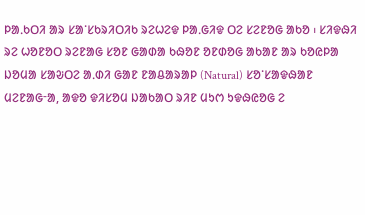ᱞᱟᱹᱠᱛᱤ ᱟᱨ ᱥᱟᱸᱥᱠᱨᱤᱛᱤᱠ ᱨᱮᱦᱮᱫ ᱞᱟᱹᱜᱤᱫ ᱛᱮ ᱥᱮᱱᱚᱜ ᱟᱠᱚ ᱾ ᱥᱤᱫᱷᱤ ᱨᱮ ᱦᱚᱱᱚᱛ ᱨᱮᱱᱟᱜ ᱥᱚᱱ ᱜᱟᱰᱟ ᱠᱷᱚᱱ ᱚᱱᱰᱚᱜ ᱟᱠᱟᱱ ᱟᱨ ᱠᱚᱭᱞᱟ ᱡᱚᱢᱟ ᱥᱟᱶᱛᱮ ᱟᱹᱰᱤ ᱜᱟᱱ ᱱᱟᱪᱟᱨᱟᱞ (Natural) ᱥᱚᱸᱥᱟᱫᱷᱟᱱ ᱢᱮᱱᱟᱜᱼᱟ, ᱟᱫᱚ ᱫᱤᱥᱚᱢ ᱡᱟᱠᱟᱛ ᱨᱤᱱ ᱢᱩᱬ ᱩᱫᱷᱭᱚᱜ ᱮ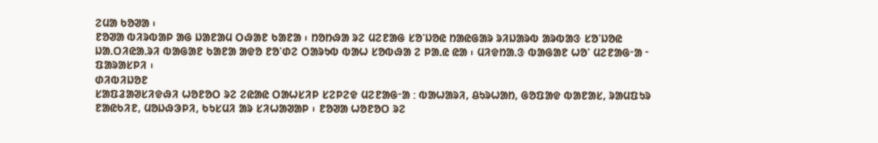ᱮᱢᱟ ᱠᱚᱣᱟ ᱾
ᱱᱚᱣᱟ ᱵᱤᱨᱵᱟᱞ ᱟᱜ ᱡᱟᱱᱟᱢ ᱛᱷᱟᱱ ᱠᱟᱱᱟ ᱾ ᱴᱚᱴᱷᱟ ᱨᱮ ᱢᱮᱱᱟᱜ ᱥᱚᱸᱡᱚᱭ ᱴᱟᱭᱜᱟᱨ ᱨᱤᱡᱟᱨᱵ ᱟᱨᱵᱟᱝ ᱥᱚᱸᱡᱚᱭ ᱡᱟᱹᱛᱤᱭᱟᱹᱨᱤ ᱵᱟᱜᱟᱱ ᱠᱟᱱᱟ ᱟᱫᱚ ᱱᱚᱸᱰᱮ ᱛᱟᱨᱩᱵ ᱵᱟᱦ ᱥᱚᱵᱷᱟ ᱮ ᱞᱟᱹᱭ ᱭᱟ ᱾ ᱢᱤᱫᱴᱟᱹᱝ ᱵᱟᱜᱟᱱ ᱦᱚᱸ ᱢᱮᱱᱟᱜᱼᱟ ᱼ ᱯᱟᱨᱟᱥᱞᱤ ᱾
ᱰᱤᱵᱤᱡᱚᱱ
ᱥᱟᱯᱲᱟᱣᱥᱤᱫᱷᱤ ᱦᱚᱱᱚᱛ ᱨᱮ ᱮᱭᱟᱭ ᱛᱟᱦᱥᱤᱞ ᱥᱮᱞᱮᱫ ᱢᱮᱱᱟᱜᱼᱟ : ᱵᱟᱦᱟᱨᱤ, ᱪᱩᱨᱦᱟᱴ, ᱜᱚᱯᱟᱫ ᱵᱟᱱᱟᱥ, ᱨᱟᱢᱯᱩᱨ ᱱᱟᱭᱠᱤᱱ, ᱢᱚᱡᱷᱳᱞᱤ, ᱠᱩᱥᱢᱤ ᱟᱨ ᱥᱤᱦᱟᱣᱟᱞ ᱾ ᱱᱚᱣᱟ ᱦᱚᱱᱚᱛ ᱨᱮ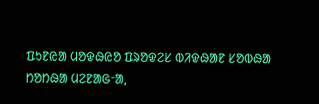ᱯᱩᱱᱭᱟ ᱢᱚᱫᱷᱭᱚ ᱯᱨᱚᱫᱮᱥ ᱵᱤᱫᱷᱟᱱ ᱥᱚᱵᱷᱟ ᱴᱚᱴᱷᱟ ᱢᱮᱱᱟᱜᱼᱟ,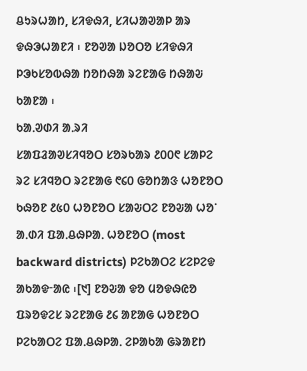ᱪᱩᱨᱦᱟᱴ, ᱥᱤᱫᱷᱤ, ᱥᱤᱦᱟᱣᱟᱞ ᱟᱨ ᱫᱷᱳᱦᱟᱱᱤ ᱾ ᱱᱚᱣᱟ ᱡᱚᱛᱚ ᱥᱤᱫᱷᱤ ᱞᱳᱠᱥᱚᱵᱷᱟ ᱴᱚᱴᱷᱟ ᱨᱮᱱᱟᱜ ᱴᱷᱟᱶ ᱠᱟᱱᱟ ᱾
ᱠᱟᱹᱣᱰᱤ ᱟᱹᱨᱤ
ᱥᱟᱯᱲᱟᱣᱥᱤᱧᱚᱛ ᱥᱚᱨᱠᱟᱨ ᱒᱐᱐᱖ ᱥᱟᱞᱮ ᱨᱮ ᱥᱤᱧᱚᱛ ᱨᱮᱱᱟᱜ ᱖᱔᱐ ᱜᱚᱴᱟᱝ ᱦᱚᱱᱚᱛ ᱠᱷᱚᱱ ᱒᱕᱐ ᱦᱚᱱᱚᱛ ᱥᱟᱶᱛᱮ ᱱᱚᱶᱟ ᱦᱚᱸ ᱟᱹᱰᱤ ᱯᱟᱹᱪᱷᱞᱟᱹ ᱦᱚᱱᱚᱛ (most backward districts) ᱞᱮᱠᱟᱛᱮ ᱥᱮᱞᱮᱫ ᱟᱠᱟᱫᱼᱟᱭ ᱾[᱑] ᱱᱚᱶᱟ ᱫᱚ ᱢᱚᱫᱷᱭᱚ ᱯᱨᱚᱫᱮᱥ ᱨᱮᱱᱟᱜ ᱒᱔ ᱟᱱᱟᱜ ᱦᱚᱱᱚᱛ ᱞᱮᱠᱟᱛᱮ ᱯᱟᱹᱪᱷᱞᱟᱹ ᱮᱞᱟᱠᱟ ᱜᱨᱟᱱᱴ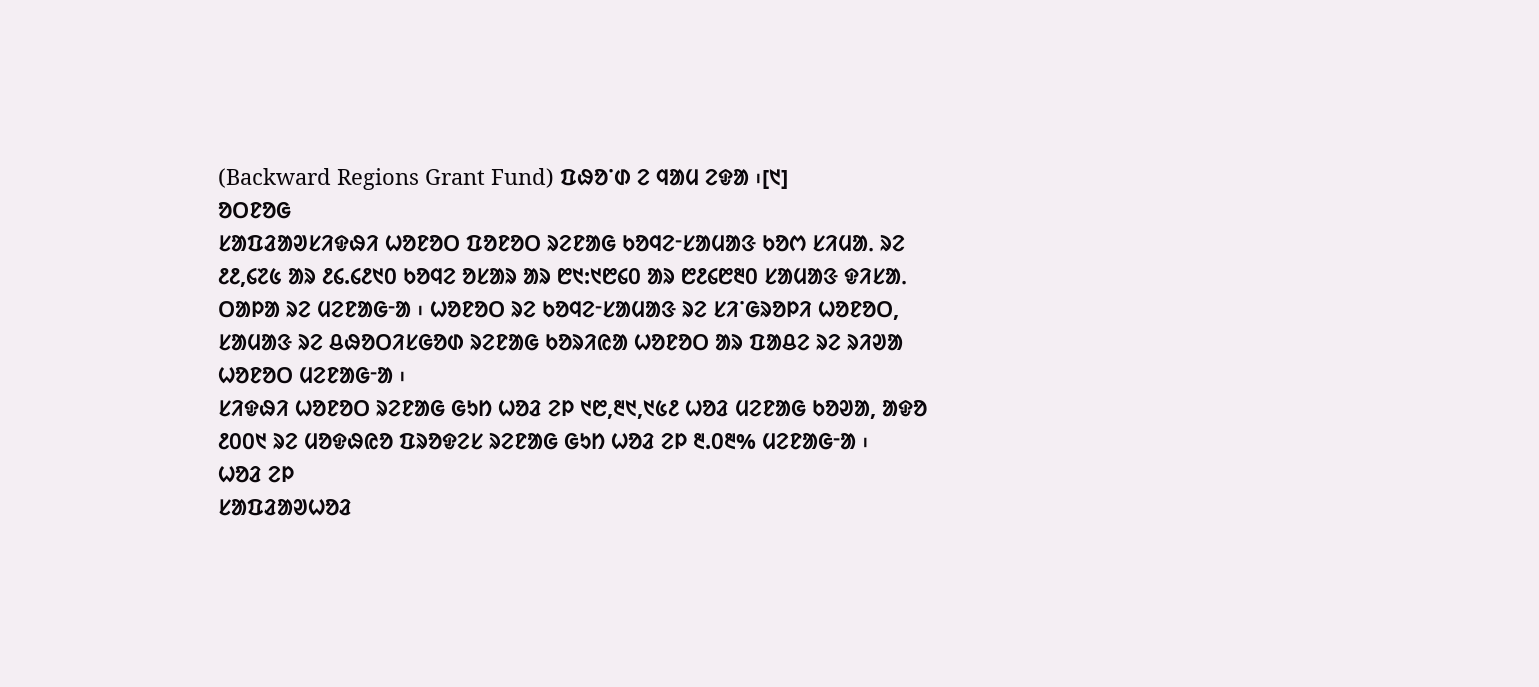(Backward Regions Grant Fund) ᱯᱷᱚᱸᱰ ᱮ ᱧᱟᱢ ᱮᱫᱟ ᱾[᱑]
ᱚᱛᱱᱚᱜ
ᱥᱟᱯᱲᱟᱣᱥᱤᱫᱷᱤ ᱦᱚᱱᱚᱛ ᱯᱚᱱᱚᱛ ᱨᱮᱱᱟᱜ ᱠᱚᱧᱮᱼᱥᱟᱢᱟᱝ ᱠᱚᱬ ᱥᱤᱢᱟᱹ ᱨᱮ ᱒᱒,᱔᱗᱕ ᱟᱨ ᱒᱔.᱔᱒᱑᱐ ᱠᱚᱧᱮ ᱚᱥᱟᱨ ᱟᱨ ᱘᱑:᱑᱘᱔᱐ ᱟᱨ ᱘᱒᱔᱘᱓᱐ ᱥᱟᱢᱟᱝ ᱫᱤᱥᱟᱹ ᱛᱟᱞᱟ ᱨᱮ ᱢᱮᱱᱟᱜᱼᱟ ᱾ ᱦᱚᱱᱚᱛ ᱨᱮ ᱠᱚᱧᱮᱼᱥᱟᱢᱟᱝ ᱨᱮ ᱥᱤᱸᱜᱨᱚᱞᱤ ᱦᱚᱱᱚᱛ, ᱥᱟᱢᱟᱝ ᱨᱮ ᱪᱷᱚᱛᱤᱥᱜᱚᱰ ᱨᱮᱱᱟᱜ ᱠᱚᱨᱤᱭᱟ ᱦᱚᱱᱚᱛ ᱟᱨ ᱯᱟᱪᱮ ᱨᱮ ᱨᱤᱣᱟ ᱦᱚᱱᱚᱛ ᱢᱮᱱᱟᱜᱼᱟ ᱾
ᱥᱤᱫᱷᱤ ᱦᱚᱱᱚᱛ ᱨᱮᱱᱟᱜ ᱜᱩᱴ ᱦᱚᱲ ᱮᱞ ᱑᱘,᱓᱑,᱑᱕᱒ ᱦᱚᱲ ᱢᱮᱱᱟᱜ ᱠᱚᱣᱟ, ᱟᱫᱚ ᱒᱐᱐᱑ ᱨᱮ ᱢᱚᱫᱷᱭᱚ ᱯᱨᱚᱫᱮᱥ ᱨᱮᱱᱟᱜ ᱜᱩᱴ ᱦᱚᱲ ᱮᱞ ᱓.᱐᱓% ᱢᱮᱱᱟᱜᱼᱟ ᱾
ᱦᱚᱲ ᱮᱞ
ᱥᱟᱯᱲᱟᱣᱦᱚᱲ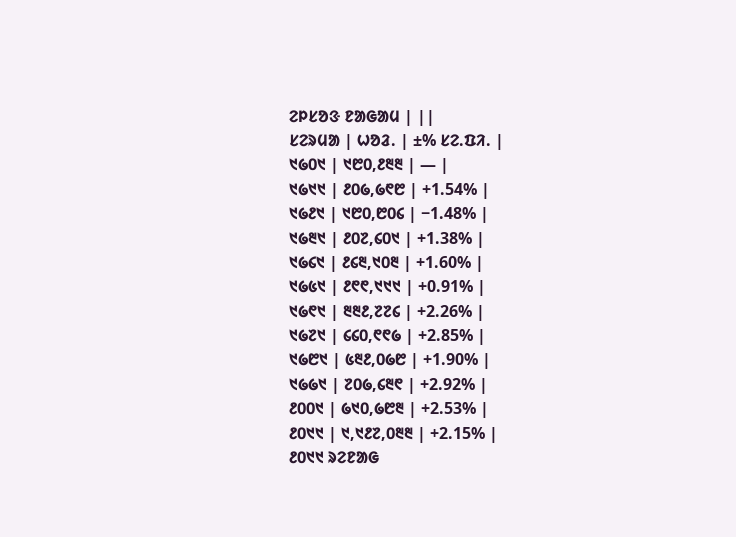ᱮᱞᱥᱚᱝ ᱱᱟᱜᱟᱢ | ||
ᱥᱮᱨᱢᱟ | ᱦᱚᱲ. | ±% ᱥᱮ.ᱯᱤ. |
᱑᱙᱐᱑ | ᱑᱘᱐,᱒᱓᱓ | — |
᱑᱙᱑᱑ | ᱒᱐᱙,᱙᱖᱘ | +1.54% |
᱑᱙᱒᱑ | ᱑᱘᱐,᱘᱐᱔ | −1.48% |
᱑᱙᱓᱑ | ᱒᱐᱗,᱔᱐᱑ | +1.38% |
᱑᱙᱔᱑ | ᱒᱔᱓,᱑᱐᱓ | +1.60% |
᱑᱙᱕᱑ | ᱒᱖᱖,᱑᱑᱑ | +0.91% |
᱑᱙᱖᱑ | ᱓᱓᱒,᱗᱗᱔ | +2.26% |
᱑᱙᱗᱑ | ᱔᱔᱐,᱖᱖᱙ | +2.85% |
᱑᱙᱘᱑ | ᱕᱓᱒,᱐᱙᱘ | +1.90% |
᱑᱙᱙᱑ | ᱗᱐᱙,᱔᱓᱖ | +2.92% |
᱒᱐᱐᱑ | ᱙᱑᱐,᱙᱘᱓ | +2.53% |
᱒᱐᱑᱑ | ᱑,᱑᱒᱗,᱐᱓᱓ | +2.15% |
᱒᱐᱑᱑ ᱨᱮᱱᱟᱜ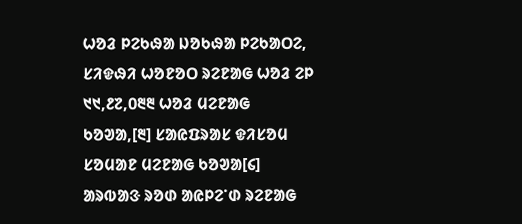ᱦᱚᱲ ᱞᱮᱠᱷᱟ ᱡᱚᱠᱷᱟ ᱞᱮᱠᱟᱛᱮ, ᱥᱤᱫᱷᱤ ᱦᱚᱱᱚᱛ ᱨᱮᱱᱟᱜ ᱦᱚᱲ ᱮᱞ ᱑᱑,᱒᱗,᱐᱓᱓ ᱦᱚᱲ ᱢᱮᱱᱟᱜ ᱠᱚᱣᱟ,[᱓] ᱥᱟᱭᱯᱨᱟᱥ ᱫᱤᱥᱚᱢ ᱥᱚᱢᱟᱱ ᱢᱮᱱᱟᱜ ᱠᱚᱣᱟ[᱔] ᱟᱨᱵᱟᱝ ᱨᱚᱰ ᱟᱭᱞᱮᱸᱰ ᱨᱮᱱᱟᱜ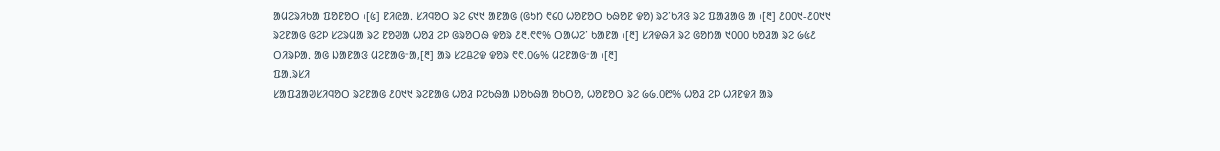ᱟᱢᱮᱨᱤᱠᱟ ᱯᱚᱱᱚᱛ ᱾[᱕] ᱱᱤᱭᱟᱹ ᱥᱤᱧᱚᱛ ᱨᱮ ᱔᱑᱑ ᱟᱱᱟᱜ (ᱜᱩᱴ ᱖᱔᱐ ᱦᱚᱱᱚᱛ ᱠᱷᱚᱱ ᱫᱚ) ᱨᱮᱸᱠᱤᱝ ᱨᱮ ᱯᱟᱲᱟᱜ ᱟ ᱾[᱓] ᱒᱐᱐᱑-᱒᱐᱑᱑ ᱨᱮᱱᱟᱜ ᱜᱮᱞ ᱥᱮᱨᱢᱟ ᱨᱮ ᱱᱚᱣᱟ ᱦᱚᱲ ᱮᱞ ᱜᱨᱚᱛᱷ ᱫᱚᱨ ᱒᱓.᱖᱖% ᱛᱟᱦᱮᱸ ᱠᱟᱱᱟ ᱾[᱓] ᱥᱤᱫᱷᱤ ᱨᱮ ᱜᱚᱴᱟ ᱑᱐᱐᱐ ᱠᱚᱲᱟ ᱨᱮ ᱙᱕᱒ ᱛᱤᱨᱞᱟᱹ ᱟᱜ ᱡᱟᱱᱟᱝ ᱢᱮᱱᱟᱜᱼᱟ,[᱓] ᱟᱨ ᱥᱮᱪᱮᱫ ᱫᱚᱨ ᱖᱖.᱐᱙% ᱢᱮᱱᱟᱜᱼᱟ ᱾[᱓]
ᱯᱟᱹᱨᱥᱤ
ᱥᱟᱯᱲᱟᱣᱥᱤᱧᱚᱛ ᱨᱮᱱᱟᱜ ᱒᱐᱑᱑ ᱨᱮᱱᱟᱜ ᱦᱚᱲ ᱞᱮᱠᱷᱟ ᱡᱚᱠᱷᱟ ᱚᱠᱛᱚ, ᱦᱚᱱᱚᱛ ᱨᱮ ᱙᱙.᱐᱘% ᱦᱚᱲ ᱮᱞ ᱦᱤᱱᱫᱤ ᱟᱨ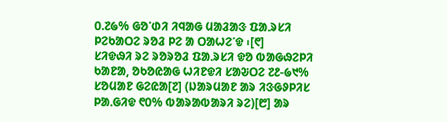᱐.᱗᱙% ᱜᱚᱸᱰᱤ ᱤᱧᱟᱜ ᱢᱟᱲᱟᱝ ᱯᱟᱹᱨᱥᱤ ᱞᱮᱠᱟᱛᱮ ᱨᱚᱲ ᱞᱮ ᱟ ᱛᱟᱦᱮᱸᱫ ᱾[᱖]
ᱥᱤᱫᱷᱤ ᱨᱮ ᱨᱚᱨᱚᱲ ᱯᱟᱹᱨᱥᱤ ᱫᱚ ᱵᱟᱜᱷᱮᱞᱤ ᱠᱟᱱᱟ, ᱚᱠᱚᱭᱟᱜ ᱦᱤᱱᱫᱤ ᱥᱟᱶᱛᱮ ᱗᱒-᱙᱑% ᱥᱚᱢᱟᱱ ᱜᱮᱭᱟ[᱗] (ᱡᱟᱨᱢᱟᱱ ᱟᱨ ᱤᱝᱜᱽᱞᱤᱥ ᱞᱟᱹᱜᱤᱫ ᱖᱐% ᱵᱟᱨᱟᱵᱟᱨᱤ ᱨᱮ)[᱘] ᱟᱨ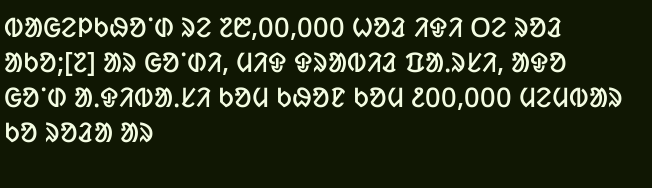ᱵᱟᱜᱮᱞᱠᱷᱚᱸᱰ ᱨᱮ ᱗᱘,᱐᱐,᱐᱐᱐ ᱦᱚᱲ ᱤᱫᱤ ᱛᱮ ᱨᱚᱲ ᱟᱠᱚ;[᱗] ᱟᱨ ᱜᱚᱸᱰᱤ, ᱢᱤᱫ ᱫᱨᱟᱵᱤᱲ ᱯᱟᱹᱨᱥᱤ, ᱟᱫᱚ ᱜᱚᱸᱰ ᱟᱹᱫᱤᱵᱟᱹᱥᱤ ᱠᱚᱢ ᱠᱷᱚᱱ ᱠᱚᱢ ᱒᱐᱐,᱐᱐᱐ ᱢᱮᱢᱵᱟᱨ ᱠᱚ ᱨᱚᱲᱟ ᱟᱨ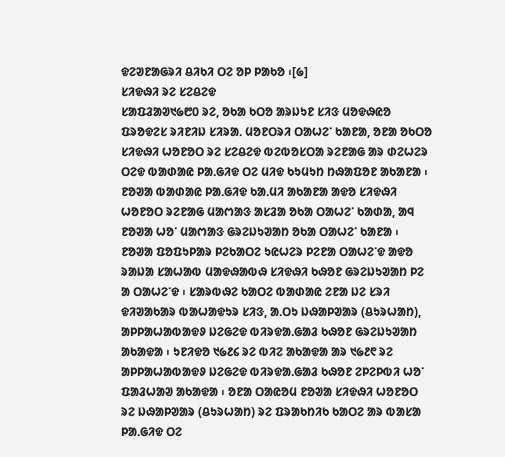ᱫᱮᱣᱱᱟᱜᱨᱤ ᱪᱤᱠᱤ ᱛᱮ ᱚᱞ ᱞᱟᱠᱚ ᱾[᱙]
ᱥᱤᱫᱷᱤ ᱨᱮ ᱥᱮᱪᱮᱫ
ᱥᱟᱯᱲᱟᱣ᱑᱙᱘᱐ ᱨᱮ, ᱚᱠᱟ ᱠᱛᱚ ᱟᱨᱡᱩᱱ ᱥᱤᱝ ᱢᱚᱫᱷᱭᱚ ᱯᱨᱚᱫᱮᱥ ᱨᱤᱱᱤᱡ ᱥᱤᱨᱟᱹ ᱢᱚᱱᱛᱨᱤ ᱛᱟᱦᱮᱸ ᱠᱟᱱᱟ, ᱚᱱᱟ ᱚᱠᱛᱚ ᱥᱤᱫᱷᱤ ᱦᱚᱱᱚᱛ ᱨᱮ ᱥᱮᱪᱮᱫ ᱵᱮᱵᱚᱥᱛᱟ ᱨᱮᱱᱟᱜ ᱟᱨ ᱰᱮᱦᱮᱨ ᱛᱮᱫ ᱵᱟᱰᱟᱭ ᱞᱟᱹᱜᱤᱫ ᱛᱮ ᱢᱤᱫ ᱠᱩᱢᱩᱴ ᱴᱷᱟᱯᱚᱱ ᱟᱠᱟᱱᱟ ᱾ ᱱᱚᱣᱟ ᱵᱟᱰᱟᱭ ᱞᱟᱹᱜᱤᱫ ᱠᱟᱹᱢᱤ ᱟᱠᱟᱱᱟ ᱟᱫᱚ ᱥᱤᱫᱷᱤ ᱦᱚᱱᱚᱛ ᱨᱮᱱᱟᱜ ᱢᱟᱬᱟᱝ ᱟᱥᱲᱟ ᱚᱠᱟ ᱛᱟᱦᱮᱸ ᱠᱟᱰᱟ, ᱟᱧ ᱱᱚᱣᱟ ᱦᱚᱸ ᱢᱟᱬᱟᱝ ᱜᱨᱮᱡᱩᱣᱟᱴ ᱚᱠᱟ ᱛᱟᱦᱮᱸ ᱠᱟᱱᱟ ᱾
ᱱᱚᱣᱟ ᱯᱚᱯᱩᱞᱟᱨ ᱞᱮᱠᱟᱛᱮ ᱩᱭᱦᱮᱨ ᱞᱮᱱᱟ ᱛᱟᱦᱮᱸᱫ ᱟᱫᱚ ᱨᱟᱡᱟ ᱥᱟᱦᱟᱵ ᱢᱟᱫᱷᱟᱵᱷ ᱥᱤᱫᱷᱤ ᱠᱷᱚᱱ ᱜᱨᱮᱡᱩᱣᱟᱴ ᱞᱮ ᱟ ᱛᱟᱦᱮᱸᱫ ᱾ ᱥᱟᱨᱵᱷᱮ ᱠᱟᱛᱮ ᱵᱟᱰᱟᱭ ᱮᱱᱟ ᱡᱮ ᱥᱨᱤ ᱫᱤᱣᱟᱠᱟᱨ ᱵᱟᱦᱟᱫᱩᱨ ᱥᱤᱝ, ᱟᱹᱛᱩ ᱡᱷᱟᱞᱣᱟᱨ (ᱪᱩᱨᱦᱟᱴ), ᱟᱞᱞᱟᱦᱟᱵᱟᱫᱽ ᱡᱮᱜᱮᱫ ᱵᱤᱨᱫᱟᱹᱜᱟᱲ ᱠᱷᱚᱱ ᱜᱨᱮᱡᱩᱣᱟᱴ ᱟᱠᱟᱫᱟ ᱾ ᱩᱱᱤᱫᱚ ᱑᱙᱒᱔ ᱨᱮ ᱵᱤᱮ ᱟᱠᱟᱫᱟ ᱟᱨ ᱑᱙᱒᱖ ᱨᱮ ᱟᱞᱞᱟᱦᱟᱵᱟᱫᱽ ᱡᱮᱜᱮᱫ ᱵᱤᱨᱫᱟᱹᱜᱟᱲ ᱠᱷᱚᱱ ᱮᱞᱮᱞᱵᱤ ᱦᱚᱸ ᱯᱟᱲᱦᱟᱣ ᱟᱠᱟᱫᱟ ᱾ ᱚᱱᱟ ᱛᱟᱭᱚᱢ ᱱᱚᱣᱟ ᱥᱤᱫᱷᱤ ᱦᱚᱱᱚᱛ ᱨᱮ ᱡᱷᱟᱞᱣᱟᱨ (ᱪᱩᱨᱦᱟᱴ) ᱨᱮ ᱯᱨᱟᱠᱴᱤᱠ ᱠᱟᱛᱮ ᱟᱨ ᱵᱟᱥᱟ ᱞᱟᱹᱜᱤᱫ ᱛᱮ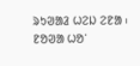ᱨᱩᱣᱟᱲ ᱦᱮᱡ ᱮᱱᱟ ᱾
ᱱᱚᱣᱟ ᱦᱚᱸ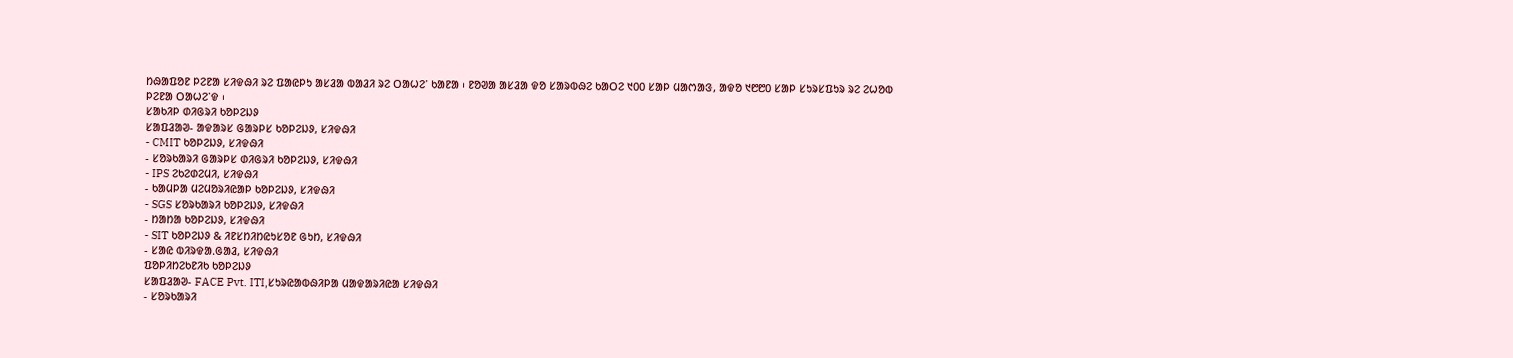ᱴᱷᱟᱯᱚᱱ ᱞᱮᱱᱟ ᱥᱤᱫᱷᱤ ᱨᱮ ᱯᱟᱭᱞᱩ ᱟᱥᱲᱟ ᱵᱟᱲᱤ ᱨᱮ ᱛᱟᱦᱮᱸ ᱠᱟᱱᱟ ᱾ ᱱᱚᱣᱟ ᱟᱥᱲᱟ ᱫᱚ ᱥᱟᱨᱵᱷᱮ ᱠᱟᱛᱮ ᱑᱐᱐ ᱥᱟᱞ ᱢᱟᱬᱟᱝ, ᱟᱫᱚ ᱑᱘᱘᱐ ᱥᱟᱞ ᱥᱩᱨᱥᱯᱩᱨ ᱨᱮ ᱮᱦᱚᱵ ᱞᱮᱱᱟ ᱛᱟᱦᱮᱸᱫ ᱾
ᱥᱟᱠᱤᱞ ᱰᱤᱜᱨᱤ ᱠᱚᱞᱮᱡᱽ
ᱥᱟᱯᱲᱟᱣ- ᱟᱫᱟᱨᱥ ᱜᱟᱨᱞᱥ ᱠᱚᱞᱮᱡᱽ, ᱥᱤᱫᱷᱤ
- CMIT ᱠᱚᱞᱮᱡᱽ, ᱥᱤᱫᱷᱤ
- ᱥᱚᱨᱠᱟᱨᱤ ᱜᱟᱨᱞᱥ ᱰᱤᱜᱨᱤ ᱠᱚᱞᱮᱡᱽ, ᱥᱤᱫᱷᱤ
- IPS ᱮᱠᱮᱰᱮᱢᱤ, ᱥᱤᱫᱷᱤ
- ᱠᱟᱢᱞᱟ ᱢᱮᱢᱚᱨᱤᱭᱟᱞ ᱠᱚᱞᱮᱡᱽ, ᱥᱤᱫᱷᱤ
- SGS ᱥᱚᱨᱠᱟᱨᱤ ᱠᱚᱞᱮᱡᱽ, ᱥᱤᱫᱷᱤ
- ᱴᱟᱴᱟ ᱠᱚᱞᱮᱡᱽ, ᱥᱤᱫᱷᱤ
- SIT ᱠᱚᱞᱮᱡᱽ & ᱤᱱᱥᱴᱤᱴᱭᱩᱥᱚᱱ ᱜᱩᱴ, ᱥᱤᱫᱷᱤ
- ᱥᱟᱭ ᱵᱤᱨᱫᱟᱹᱜᱟᱲ, ᱥᱤᱫᱷᱤ
ᱯᱚᱞᱤᱴᱮᱠᱱᱤᱠ ᱠᱚᱞᱮᱡᱽ
ᱥᱟᱯᱲᱟᱣ- FACE Pvt. ITI,ᱥᱩᱨᱭᱟᱵᱷᱤᱞᱟ ᱢᱟᱫᱟᱨᱤᱭᱟ ᱥᱤᱫᱷᱤ
- ᱥᱚᱨᱠᱟᱨᱤ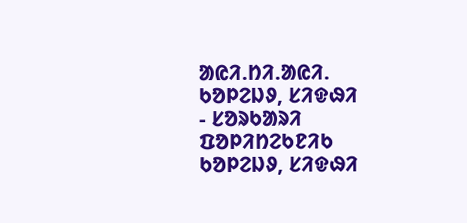ᱟᱭᱤ.ᱴᱤ.ᱟᱭᱤ. ᱠᱚᱞᱮᱡᱽ, ᱥᱤᱫᱷᱤ
- ᱥᱚᱨᱠᱟᱨᱤ ᱯᱚᱞᱤᱴᱮᱠᱱᱤᱠ ᱠᱚᱞᱮᱡᱽ, ᱥᱤᱫᱷᱤ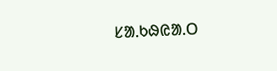ᱥᱟᱹᱠᱷᱭᱟᱹᱛ